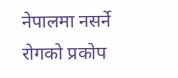नेपालमा नसर्ने रोगको प्रकोप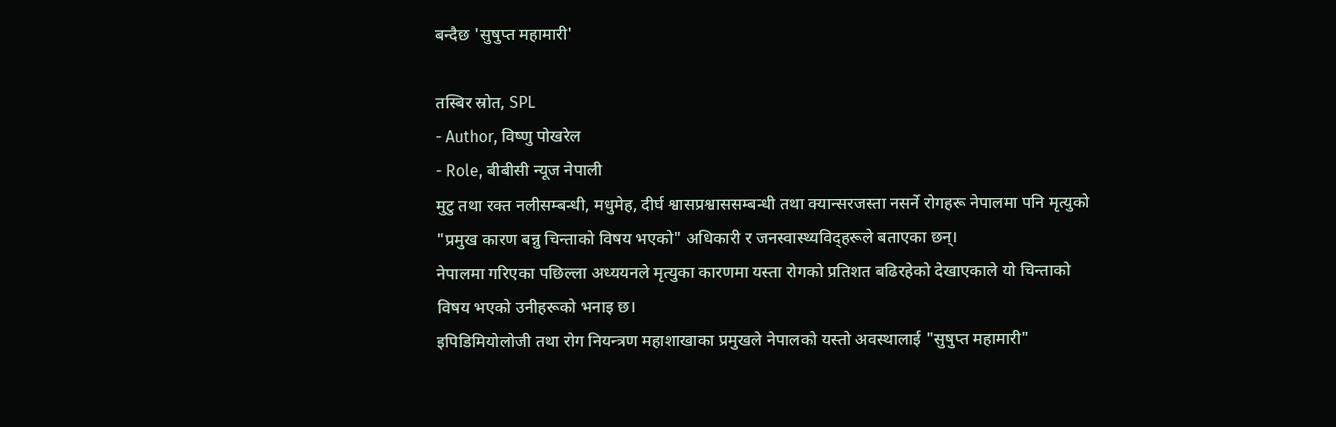बन्दैछ 'सुषुप्त महामारी'

तस्बिर स्रोत, SPL
- Author, विष्णु पोखरेल
- Role, बीबीसी न्यूज नेपाली
मुटु तथा रक्त नलीसम्बन्धी, मधुमेह, दीर्घ श्वासप्रश्वाससम्बन्धी तथा क्यान्सरजस्ता नसर्ने रोगहरू नेपालमा पनि मृत्युको "प्रमुख कारण बन्नु चिन्ताको विषय भएको" अधिकारी र जनस्वास्थ्यविद्हरूले बताएका छन्।
नेपालमा गरिएका पछिल्ला अध्ययनले मृत्युका कारणमा यस्ता रोगको प्रतिशत बढिरहेको देखाएकाले यो चिन्ताको विषय भएको उनीहरूको भनाइ छ।
इपिडिमियोलोजी तथा रोग नियन्त्रण महाशाखाका प्रमुखले नेपालको यस्तो अवस्थालाई "सुषुप्त महामारी"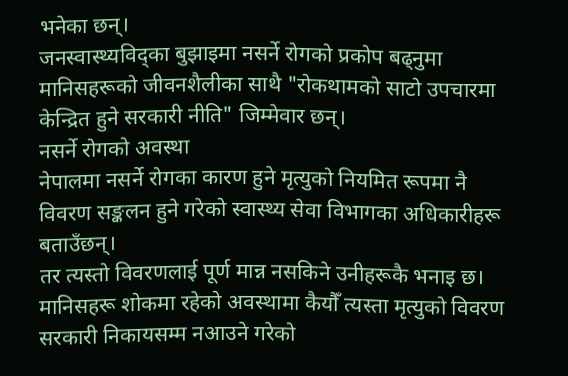भनेका छन्।
जनस्वास्थ्यविद्का बुझाइमा नसर्ने रोगको प्रकोप बढ्नुमा मानिसहरूको जीवनशैलीका साथै "रोकथामको साटो उपचारमा केन्द्रित हुने सरकारी नीति" जिम्मेवार छन्।
नसर्ने रोगको अवस्था
नेपालमा नसर्ने रोगका कारण हुने मृत्युको नियमित रूपमा नै विवरण सङ्कलन हुने गरेको स्वास्थ्य सेवा विभागका अधिकारीहरू बताउँछन्।
तर त्यस्तो विवरणलाई पूर्ण मान्न नसकिने उनीहरूकै भनाइ छ।
मानिसहरू शोकमा रहेको अवस्थामा कैयौँ त्यस्ता मृत्युको विवरण सरकारी निकायसम्म नआउने गरेको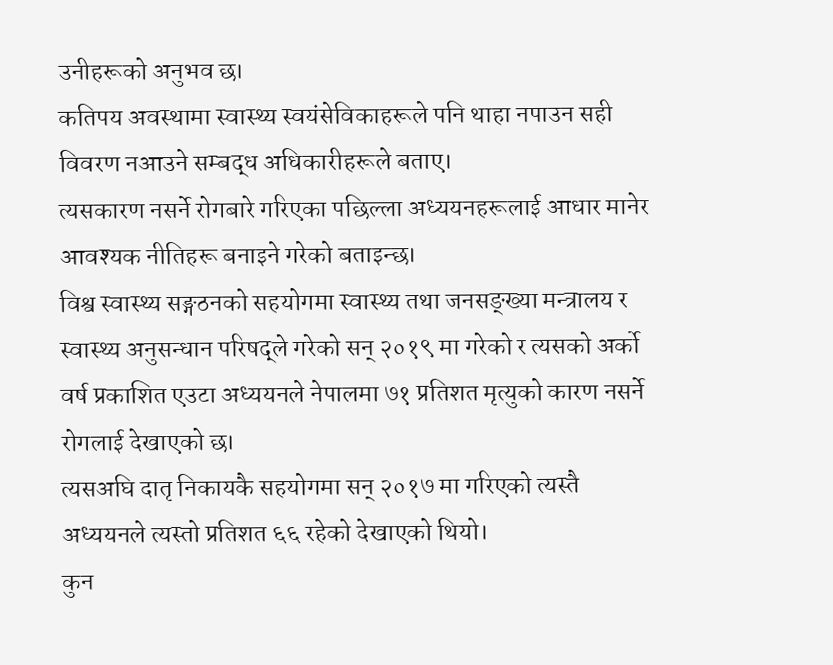उनीहरूको अनुभव छ।
कतिपय अवस्थामा स्वास्थ्य स्वयंसेविकाहरूले पनि थाहा नपाउन सही विवरण नआउने सम्बद्ध अधिकारीहरूले बताए।
त्यसकारण नसर्ने रोगबारे गरिएका पछिल्ला अध्ययनहरूलाई आधार मानेर आवश्यक नीतिहरू बनाइने गरेको बताइन्छ।
विश्व स्वास्थ्य सङ्गठनको सहयोगमा स्वास्थ्य तथा जनसङ्ख्या मन्त्रालय र स्वास्थ्य अनुसन्धान परिषद्ले गरेको सन् २०१९ मा गरेको र त्यसको अर्को वर्ष प्रकाशित एउटा अध्ययनले नेपालमा ७१ प्रतिशत मृत्युको कारण नसर्ने रोगलाई देखाएको छ।
त्यसअघि दातृ निकायकै सहयोगमा सन् २०१७ मा गरिएको त्यस्तै अध्ययनले त्यस्तो प्रतिशत ६६ रहेको देखाएको थियो।
कुन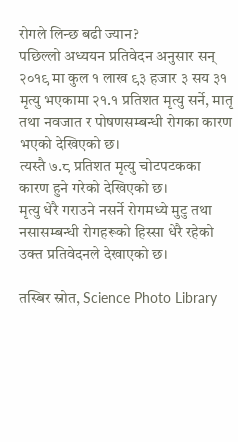रोगले लिन्छ बढी ज्यान?
पछिल्लो अध्ययन प्रतिवेदन अनुसार सन् २०१९ मा कुल १ लाख ९३ हजार ३ सय ३१ मृत्यु भएकामा २१.१ प्रतिशत मृत्यु सर्ने, मातृ तथा नवजात र पोषणसम्बन्धी रोगका कारण भएको देखिएको छ।
त्यस्तै ७.८ प्रतिशत मृत्यु चोटपटकका कारण हुने गरेको देखिएको छ।
मृत्यु धेरै गराउने नसर्ने रोगमध्ये मुटु तथा नसासम्बन्धी रोगहरूको हिस्सा धेरै रहेको उक्त प्रतिवेदनले देखाएको छ।

तस्बिर स्रोत, Science Photo Library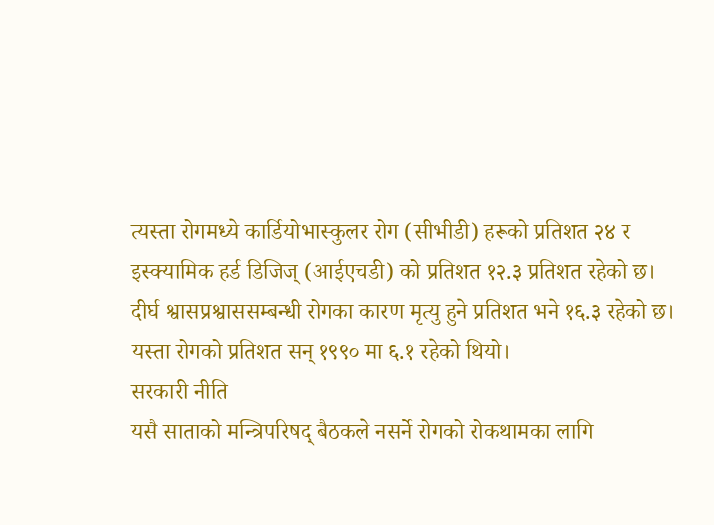त्यस्ता रोगमध्ये कार्डियोभास्कुलर रोग (सीभीडी) हरूको प्रतिशत २४ र इस्क्यामिक हर्ड डिजिज् (आईएचडी) को प्रतिशत १२.३ प्रतिशत रहेको छ।
दीर्घ श्वासप्रश्वाससम्बन्धी रोगका कारण मृत्यु हुने प्रतिशत भने १६.३ रहेको छ। यस्ता रोगको प्रतिशत सन् १९९० मा ६.१ रहेको थियो।
सरकारी नीति
यसै साताको मन्त्रिपरिषद् बैठकले नसर्ने रोगको रोकथामका लागि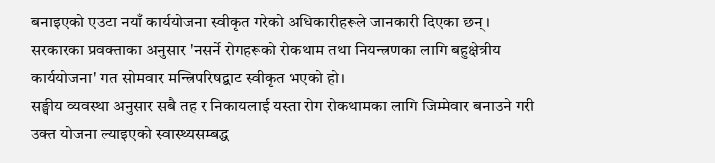बनाइएको एउटा नयाँ कार्ययोजना स्वीकृत गरेको अधिकारीहरूले जानकारी दिएका छन्।
सरकारका प्रवक्ताका अनुसार 'नसर्ने रोगहरूको रोकथाम तथा नियन्त्रणका लागि बहुक्षेत्रीय कार्ययोजना' गत सोमवार मन्त्रिपरिषद्बाट स्वीकृत भएको हो।
सङ्घीय व्यवस्था अनुसार सबै तह र निकायलाई यस्ता रोग रोकथामका लागि जिम्मेवार बनाउने गरी उक्त योजना ल्याइएको स्वास्थ्यसम्बद्ध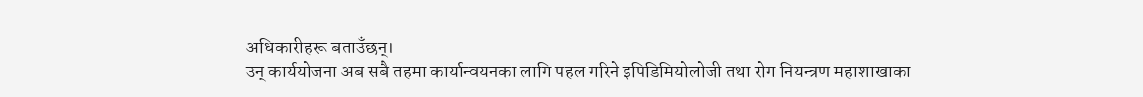अधिकारीहरू बताउँछन्।
उन् कार्ययोजना अब सबै तहमा कार्यान्वयनका लागि पहल गरिने इपिडिमियोलोजी तथा रोग नियन्त्रण महाशाखाका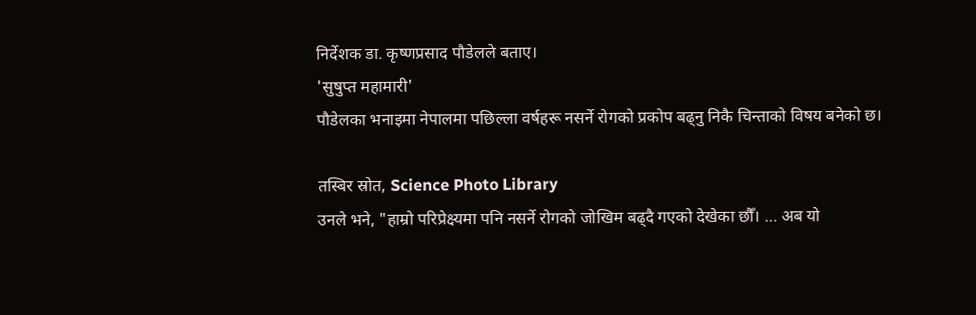निर्देशक डा. कृष्णप्रसाद पौडेलले बताए।
'सुषुप्त महामारी'
पौडेलका भनाइमा नेपालमा पछिल्ला वर्षहरू नसर्ने रोगको प्रकोप बढ्नु निकै चिन्ताको विषय बनेको छ।

तस्बिर स्रोत, Science Photo Library
उनले भने, "हाम्रो परिप्रेक्ष्यमा पनि नसर्ने रोगको जोखिम बढ्दै गएको देखेका छौँ। … अब यो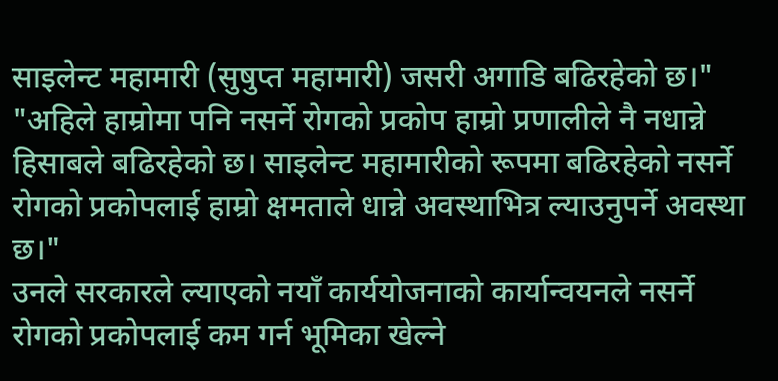साइलेन्ट महामारी (सुषुप्त महामारी) जसरी अगाडि बढिरहेको छ।"
"अहिले हाम्रोमा पनि नसर्ने रोगको प्रकोप हाम्रो प्रणालीले नै नधान्ने हिसाबले बढिरहेको छ। साइलेन्ट महामारीको रूपमा बढिरहेको नसर्ने रोगको प्रकोपलाई हाम्रो क्षमताले धान्ने अवस्थाभित्र ल्याउनुपर्ने अवस्था छ।"
उनले सरकारले ल्याएको नयाँ कार्ययोजनाको कार्यान्वयनले नसर्ने रोगको प्रकोपलाई कम गर्न भूमिका खेल्ने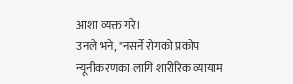आशा व्यक्त गरे।
उनले भने, "नसर्ने रोगको प्रकोप न्यूनीकरणका लागि शारीरिक व्यायाम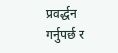प्रवर्द्धन गर्नुपर्छ र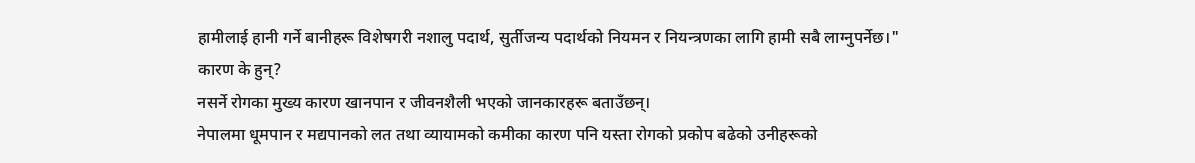हामीलाई हानी गर्ने बानीहरू विशेषगरी नशालु पदार्थ, सुर्तीजन्य पदार्थको नियमन र नियन्त्रणका लागि हामी सबै लाग्नुपर्नेछ।"
कारण के हुन्?
नसर्ने रोगका मुख्य कारण खानपान र जीवनशैली भएको जानकारहरू बताउँछन्।
नेपालमा धूमपान र मद्यपानको लत तथा व्यायामको कमीका कारण पनि यस्ता रोगको प्रकोप बढेको उनीहरूको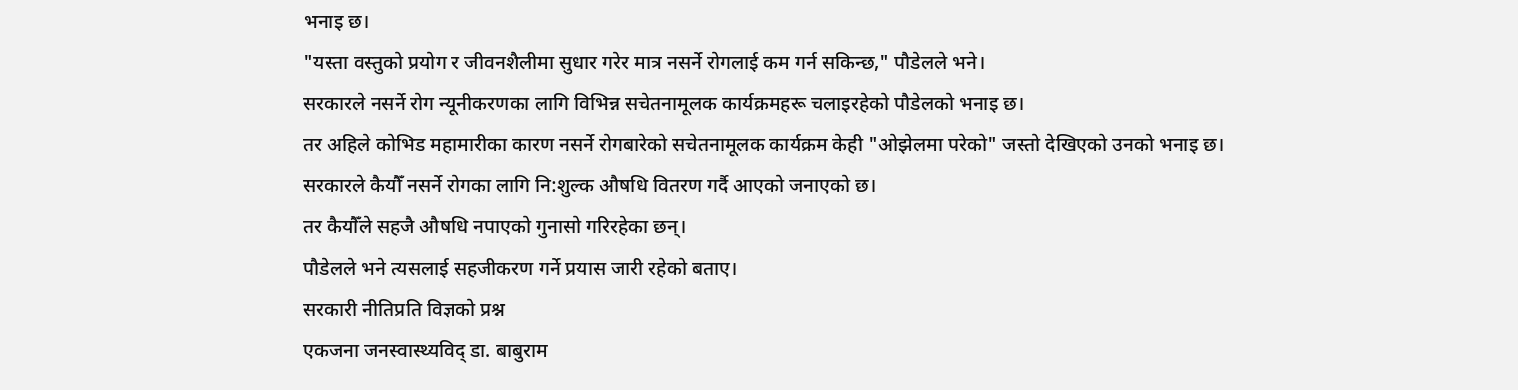भनाइ छ।
"यस्ता वस्तुको प्रयोग र जीवनशैलीमा सुधार गरेर मात्र नसर्ने रोगलाई कम गर्न सकिन्छ," पौडेलले भने।
सरकारले नसर्ने रोग न्यूनीकरणका लागि विभिन्न सचेतनामूलक कार्यक्रमहरू चलाइरहेको पौडेलको भनाइ छ।
तर अहिले कोभिड महामारीका कारण नसर्ने रोगबारेको सचेतनामूलक कार्यक्रम केही "ओझेलमा परेको" जस्तो देखिएको उनको भनाइ छ।
सरकारले कैयौँ नसर्ने रोगका लागि नि:शुल्क औषधि वितरण गर्दै आएको जनाएको छ।
तर कैयौँले सहजै औषधि नपाएको गुनासो गरिरहेका छन्।
पौडेलले भने त्यसलाई सहजीकरण गर्ने प्रयास जारी रहेको बताए।
सरकारी नीतिप्रति विज्ञको प्रश्न
एकजना जनस्वास्थ्यविद् डा. बाबुराम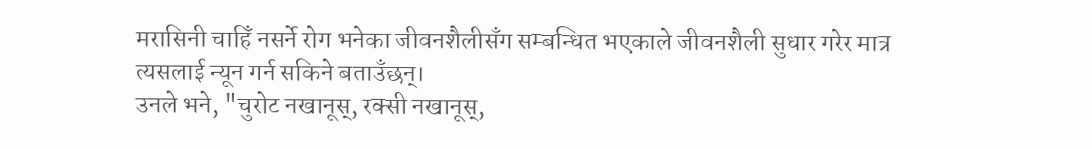मरासिनी चाहिँ नसर्ने रोग भनेका जीवनशैलीसँग सम्बन्धित भएकाले जीवनशैली सुधार गरेर मात्र त्यसलाई न्यून गर्न सकिने बताउँछन्।
उनले भने, "चुरोट नखानूस्, रक्सी नखानूस्,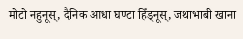मोटो नहुनूस्, दैनिक आधा घण्टा हिँड्नूस्, जथाभाबी खाना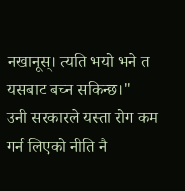नखानूस्। त्यति भयो भने त यसबाट बच्न सकिन्छ।"
उनी सरकारले यस्ता रोग कम गर्न लिएको नीति नै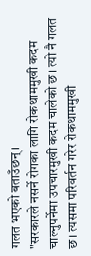गलत भएको बताउँछन्।
"सरकारले नसर्ने रोगका लागि रोकथाममुखी कदम चाल्नुपर्नेमा उपचारमुखी कदम चालेको छ। त्यो नै गलत छ। त्यसमा परिवर्तन गरेर रोकथाममुखी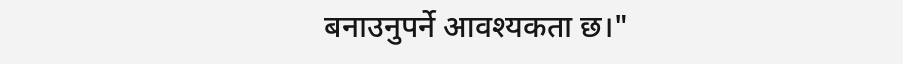बनाउनुपर्ने आवश्यकता छ।"